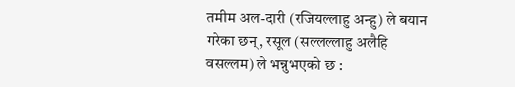तमीम अल-दारी (रजियल्लाहु अन्हु) ले बयान गरेका छन्, रसूल (सल्लल्लाहु अलैहि वसल्लम) ले भन्नुभएको छ :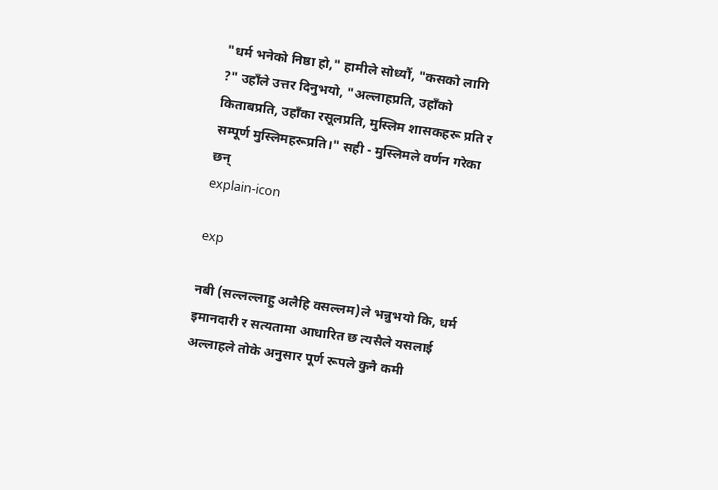"धर्म भनेको निष्ठा हो," हामीले सोध्यौं, "कसको लागि ?" उहाँले उत्तर दिनुभयो, "अल्लाहप्रति, उहाँको किताबप्रति, उहाँका रसूलप्रति, मुस्लिम शासकहरू प्रति र सम्पूर्ण मुस्लिमहरूप्रति।" सही - मुस्लिमले वर्णन गरेका छन्
explain-icon

exp

नबी (सल्लल्लाहु अलैहि वसल्लम)ले भन्नुभयो कि, धर्म इमानदारी र सत्यतामा आधारित छ त्यसैले यसलाई अल्लाहले तोके अनुसार पूर्ण रूपले कुनै कमी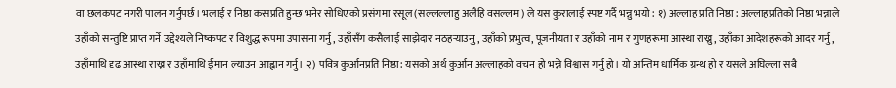वा छलकपट नगरी पालन गर्नुपर्छ। भलाई र निष्ठा कसप्रति हुन्छ भनेर सोधिएको प्रसंगमा रसूल (सल्लल्लाहु अलैहि वसल्लम) ले यस कुरालाई स्पष्ट गर्दै भन्नु भयो : १) अल्लाह प्रति निष्ठा : अल्लाहप्रतिको निष्ठा भन्नाले उहाँको सन्तुष्टि प्राप्त गर्ने उद्देश्यले निष्कपट र विशुद्ध रूपमा उपासना गर्नु, उहाँसँग कसैलाई साझेदार नठहर्‍याउनु, उहाँको प्रभुत्व, पूजनीयता र उहाँको नाम र गुणहरूमा आस्था राख्नु, उहाँका आदेशहरूको आदर गर्नु, उहाँमाथि दृढ आस्था राख्न र उहाँमाथि ईमान ल्याउन आह्वान गर्नु। २) पवित्र कुर्आनप्रति निष्ठा: यसको अर्थ कुर्आन अल्लाहको वचन हो भन्ने विश्वास गर्नु हो। यो अन्तिम धार्मिक ग्रन्थ हो र यसले अघिल्ला सबै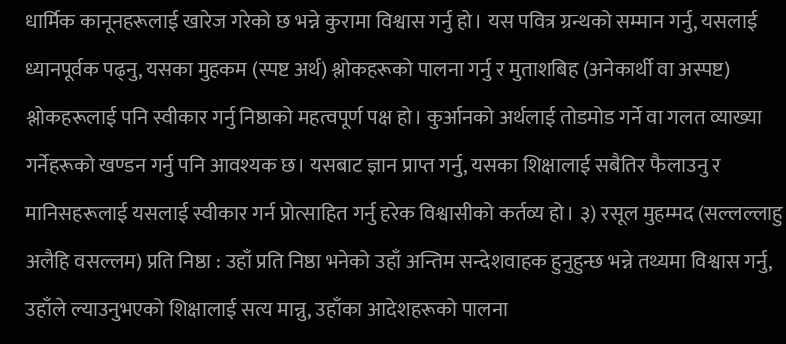धार्मिक कानूनहरूलाई खारेज गरेको छ भन्ने कुरामा विश्वास गर्नु हो। यस पवित्र ग्रन्थको सम्मान गर्नु, यसलाई ध्यानपूर्वक पढ्नु, यसका मुहकम (स्पष्ट अर्थ) श्लोकहरूको पालना गर्नु र मुताशबिह (अनेकार्थी वा अस्पष्ट) श्लोकहरूलाई पनि स्वीकार गर्नु निष्ठाको महत्वपूर्ण पक्ष हो। कुर्आनको अर्थलाई तोडमोड गर्ने वा गलत व्याख्या गर्नेहरूको खण्डन गर्नु पनि आवश्यक छ। यसबाट ज्ञान प्राप्त गर्नु, यसका शिक्षालाई सबैतिर फैलाउनु र मानिसहरूलाई यसलाई स्वीकार गर्न प्रोत्साहित गर्नु हरेक विश्वासीको कर्तव्य हो। ३) रसूल मुहम्मद (सल्लल्लाहु अलैहि वसल्लम) प्रति निष्ठा : उहाँ प्रति निष्ठा भनेको उहाँ अन्तिम सन्देशवाहक हुनुहुन्छ भन्ने तथ्यमा विश्वास गर्नु, उहाँले ल्याउनुभएको शिक्षालाई सत्य मान्नु, उहाँका आदेशहरूको पालना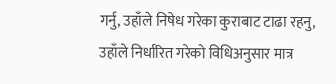गर्नु, उहाँले निषेध गरेका कुराबाट टाढा रहनु, उहाँले निर्धारित गरेको विधिअनुसार मात्र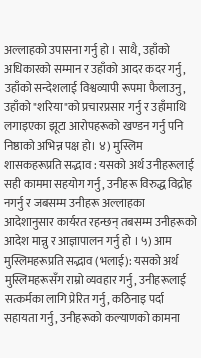अल्लाहको उपासना गर्नु हो । साथै, उहाँको अधिकारको सम्मान र उहाँको आदर कदर गर्नु, उहाँको सन्देशलाई विश्वव्यापी रूपमा फैलाउनु, उहाँको "शरिया"को प्रचारप्रसार गर्नु र उहाँमाथि लगाइएका झूटा आरोपहरूको खण्डन गर्नु पनि निष्ठाको अभिन्न पक्ष हो। ४) मुस्लिम शासकहरूप्रति सद्भाव : यसको अर्थ उनीहरूलाई सही काममा सहयोग गर्नु, उनीहरू विरुद्ध विद्रोह नगर्नु र जबसम्म उनीहरू अल्लाहका आदेशानुसार कार्यरत रहन्छन् तबसम्म उनीहरूको आदेश मान्नु र आज्ञापालन गर्नु हो । ५) आम मुस्लिमहरूप्रति सद्भाव (भलाई): यसको अर्थ मुस्लिमहरूसँग राम्रो व्यवहार गर्नु, उनीहरूलाई सत्कर्मका लागि प्रेरित गर्नु, कठिनाइ पर्दा सहायता गर्नु, उनीहरूको कल्याणको कामना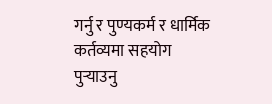गर्नु र पुण्यकर्म र धार्मिक कर्तव्यमा सहयोग पुर्‍याउनु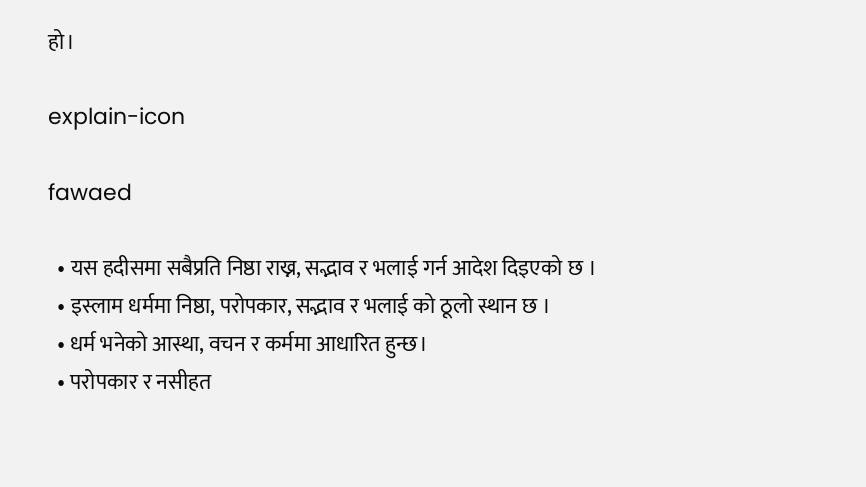हो।

explain-icon

fawaed

  • यस हदीसमा सबैप्रति निष्ठा राख्न, सद्भाव र भलाई गर्न आदेश दिइएको छ ।
  • इस्लाम धर्ममा निष्ठा, परोपकार, सद्भाव र भलाई को ठूलो स्थान छ ।
  • धर्म भनेको आस्था, वचन र कर्ममा आधारित हुन्छ।
  • परोपकार र नसीहत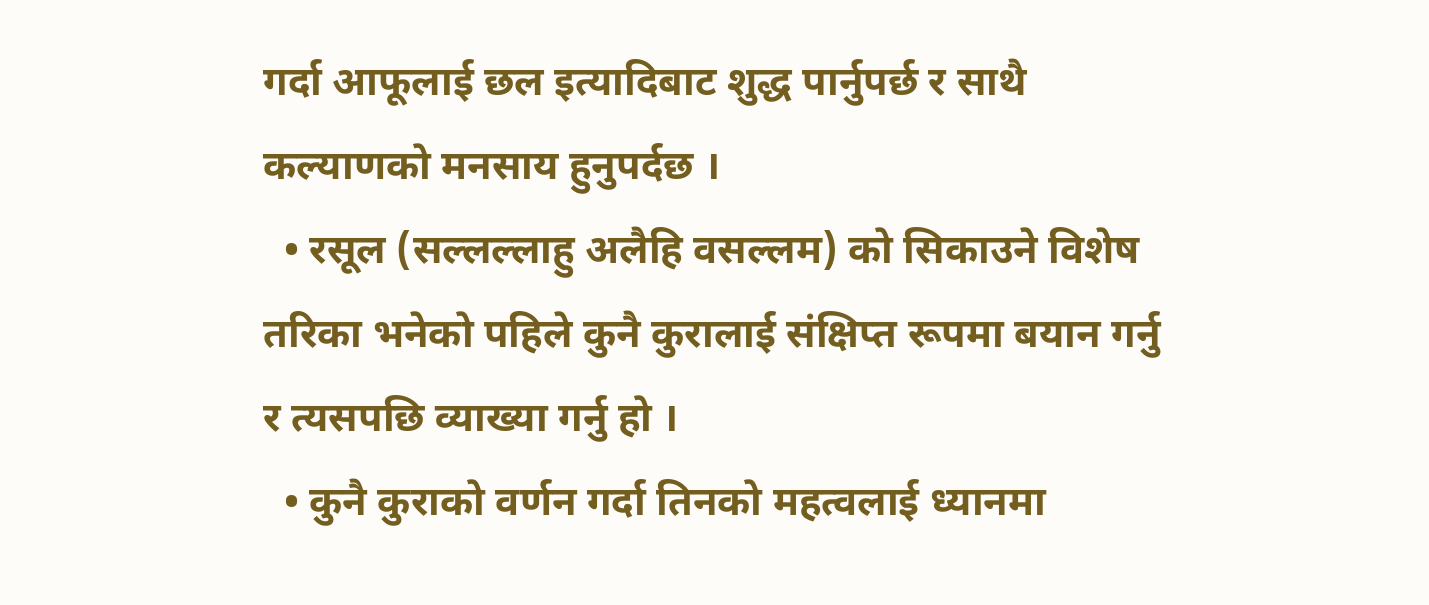गर्दा आफूलाई छल इत्यादिबाट शुद्ध पार्नुपर्छ र साथै कल्याणको मनसाय हुनुपर्दछ ।
  • रसूल (सल्लल्लाहु अलैहि वसल्लम) को सिकाउने विशेष तरिका भनेको पहिले कुनै कुरालाई संक्षिप्त रूपमा बयान गर्नु र त्यसपछि व्याख्या गर्नु हो ।
  • कुनै कुराको वर्णन गर्दा तिनको महत्वलाई ध्यानमा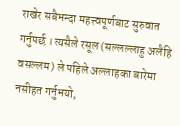राखेर सबैभन्दा महत्त्वपूर्णबाट सुरुवात गर्नुपर्छ । त्यसैले रसूल (सल्लल्लाहु अलैहि वसल्लम) ले पहिले अल्लाहका बारेमा नसीहत गर्नुभयो,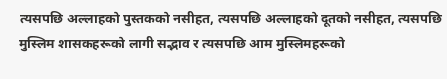त्यसपछि अल्लाहको पुस्तकको नसीहत, त्यसपछि अल्लाहको दूतको नसीहत, त्यसपछि मुस्लिम शासकहरूको लागी सद्भाव र त्यसपछि आम मुस्लिमहरूको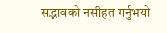सद्भावको नसीहत गर्नुभयो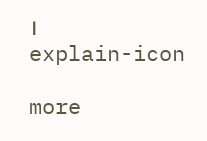।
explain-icon

more